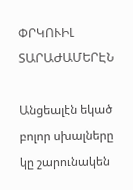ՓՐԿՈՒԻԼ ՏԱՐԱԺԱՄԵՐԷՆ

Անցեալէն եկած բոլոր սխալները կը շարունակեն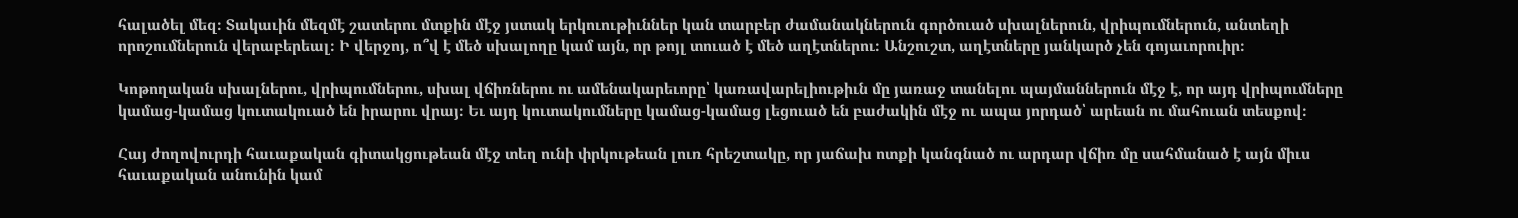հալածել մեզ։ Տակաւին մեզմէ շատերու մտքին մէջ յստակ երկուութիւններ կան տարբեր ժամանակներուն գործուած սխալներուն, վրիպումներուն, անտեղի որոշումներուն վերաբերեալ։ Ի վերջոյ, ո՞վ է մեծ սխալողը կամ այն, որ թոյլ տուած է մեծ աղէտներու։ Անշուշտ, աղէտները յանկարծ չեն գոյաւորուիր։

Կոթողական սխալներու, վրիպումներու, սխալ վճիռներու ու ամենակարեւորը՝ կառավարելիութիւն մը յառաջ տանելու պայմաններուն մէջ է, որ այդ վրիպումները կամաց-կամաց կուտակուած են իրարու վրայ։ Եւ այդ կուտակումները կամաց-կամաց լեցուած են բաժակին մէջ ու ապա յորդած՝ արեան ու մահուան տեսքով։

Հայ ժողովուրդի հաւաքական գիտակցութեան մէջ տեղ ունի փրկութեան լուռ հրեշտակը, որ յաճախ ոտքի կանգնած ու արդար վճիռ մը սահմանած է այն միւս հաւաքական անունին կամ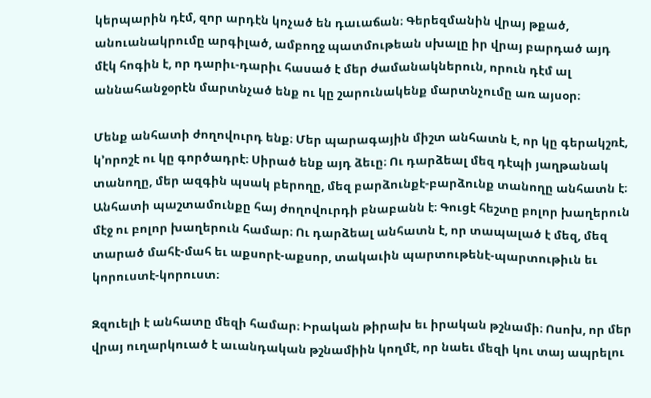կերպարին դէմ, զոր արդէն կոչած են դաւաճան։ Գերեզմանին վրայ թքած, անուանակրումը արգիլած, ամբողջ պատմութեան սխալը իր վրայ բարդած այդ մէկ հոգին է, որ դարիւ-դարիւ հասած է մեր ժամանակներուն, որուն դէմ ալ աննահանջօրէն մարտնչած ենք ու կը շարունակենք մարտնչումը առ այսօր։

Մենք անհատի ժողովուրդ ենք։ Մեր պարագային միշտ անհատն է, որ կը գերակշռէ, կ՚որոշէ ու կը գործադրէ։ Սիրած ենք այդ ձեւը։ Ու դարձեալ մեզ դէպի յաղթանակ տանողը, մեր ազգին պսակ բերողը, մեզ բարձունքէ-բարձունք տանողը անհատն է։ Անհատի պաշտամունքը հայ ժողովուրդի բնաբանն է։ Գուցէ հեշտը բոլոր խաղերուն մէջ ու բոլոր խաղերուն համար։ Ու դարձեալ անհատն է, որ տապալած է մեզ, մեզ տարած մահէ-մահ եւ աքսորէ-աքսոր, տակաւին պարտութենէ-պարտութիւն եւ կորուստէ-կորուստ։

Զզուելի է անհատը մեզի համար։ Իրական թիրախ եւ իրական թշնամի։ Ոսոխ, որ մեր վրայ ուղարկուած է աւանդական թշնամիին կողմէ, որ նաեւ մեզի կու տայ ապրելու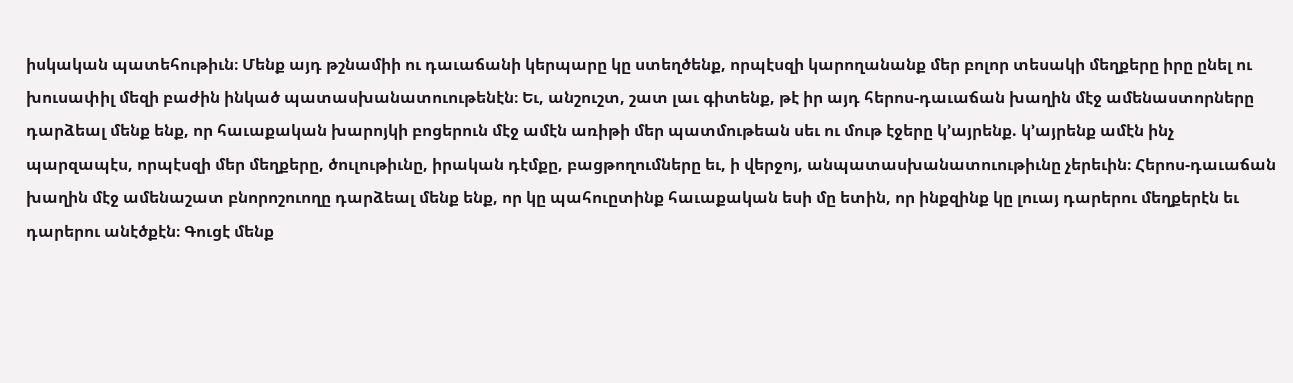իսկական պատեհութիւն։ Մենք այդ թշնամիի ու դաւաճանի կերպարը կը ստեղծենք, որպէսզի կարողանանք մեր բոլոր տեսակի մեղքերը իրը ընել ու խուսափիլ մեզի բաժին ինկած պատասխանատուութենէն։ Եւ, անշուշտ, շատ լաւ գիտենք, թէ իր այդ հերոս-դաւաճան խաղին մէջ ամենաստորները դարձեալ մենք ենք, որ հաւաքական խարոյկի բոցերուն մէջ ամէն առիթի մեր պատմութեան սեւ ու մութ էջերը կ՚այրենք. կ՚այրենք ամէն ինչ պարզապէս, որպէսզի մեր մեղքերը, ծուլութիւնը, իրական դէմքը, բացթողումները եւ, ի վերջոյ, անպատասխանատուութիւնը չերեւին։ Հերոս-դաւաճան խաղին մէջ ամենաշատ բնորոշուողը դարձեալ մենք ենք, որ կը պահուըտինք հաւաքական եսի մը ետին, որ ինքզինք կը լուայ դարերու մեղքերէն եւ դարերու անէծքէն։ Գուցէ մենք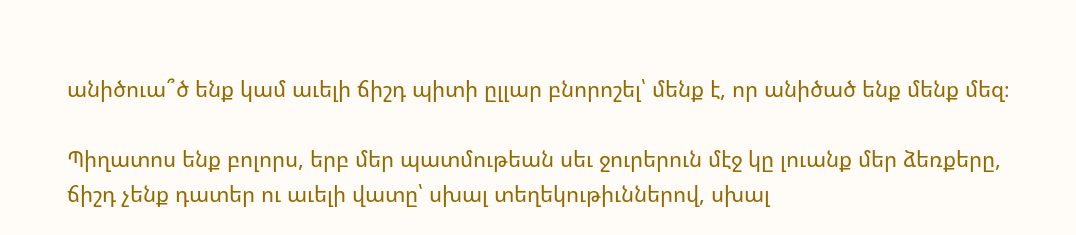անիծուա՞ծ ենք կամ աւելի ճիշդ պիտի ըլլար բնորոշել՝ մենք է, որ անիծած ենք մենք մեզ։

Պիղատոս ենք բոլորս, երբ մեր պատմութեան սեւ ջուրերուն մէջ կը լուանք մեր ձեռքերը, ճիշդ չենք դատեր ու աւելի վատը՝ սխալ տեղեկութիւններով, սխալ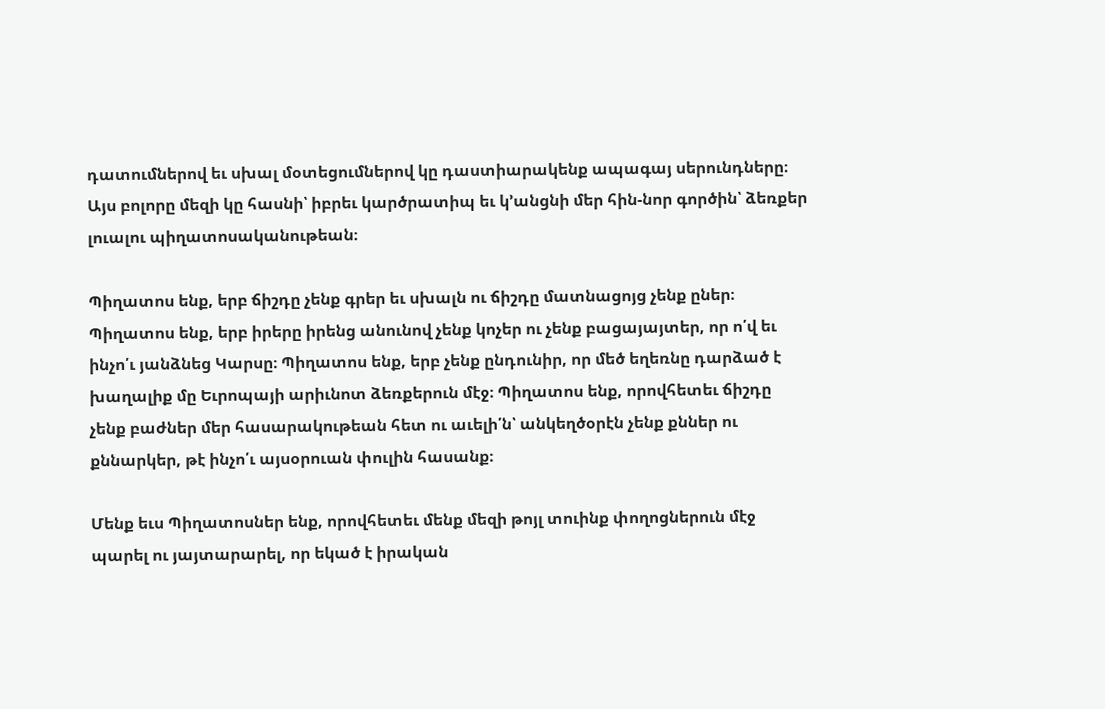դատումներով եւ սխալ մօտեցումներով կը դաստիարակենք ապագայ սերունդները։ Այս բոլորը մեզի կը հասնի՝ իբրեւ կարծրատիպ եւ կ՚անցնի մեր հին-նոր գործին՝ ձեռքեր լուալու պիղատոսականութեան։

Պիղատոս ենք, երբ ճիշդը չենք գրեր եւ սխալն ու ճիշդը մատնացոյց չենք ըներ։ Պիղատոս ենք, երբ իրերը իրենց անունով չենք կոչեր ու չենք բացայայտեր, որ ո՛վ եւ ինչո՛ւ յանձնեց Կարսը։ Պիղատոս ենք, երբ չենք ընդունիր, որ մեծ եղեռնը դարձած է խաղալիք մը Եւրոպայի արիւնոտ ձեռքերուն մէջ։ Պիղատոս ենք, որովհետեւ ճիշդը չենք բաժներ մեր հասարակութեան հետ ու աւելի՛ն՝ անկեղծօրէն չենք քններ ու քննարկեր, թէ ինչո՛ւ այսօրուան փուլին հասանք։

Մենք եւս Պիղատոսներ ենք, որովհետեւ մենք մեզի թոյլ տուինք փողոցներուն մէջ պարել ու յայտարարել, որ եկած է իրական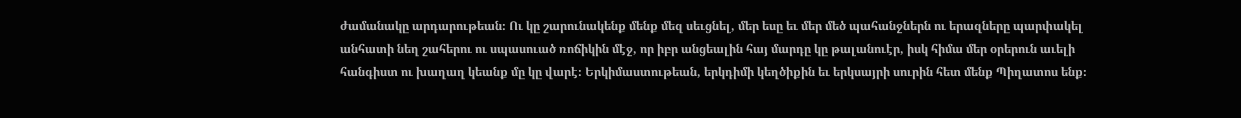ժամանակը արդարութեան։ Ու կը շարունակենք մենք մեզ սեւցնել, մեր եսը եւ մեր մեծ պահանջներն ու երազները պարփակել անհատի նեղ շահերու ու սպասուած ռոճիկին մէջ, որ իբր անցեալին հայ մարդը կը թալանուէր, իսկ հիմա մեր օրերուն աւելի հանգիստ ու խաղաղ կեանք մը կը վարէ։ Երկիմաստութեան, երկդիմի կեղծիքին եւ երկսայրի սուրին հետ մենք Պիղատոս ենք։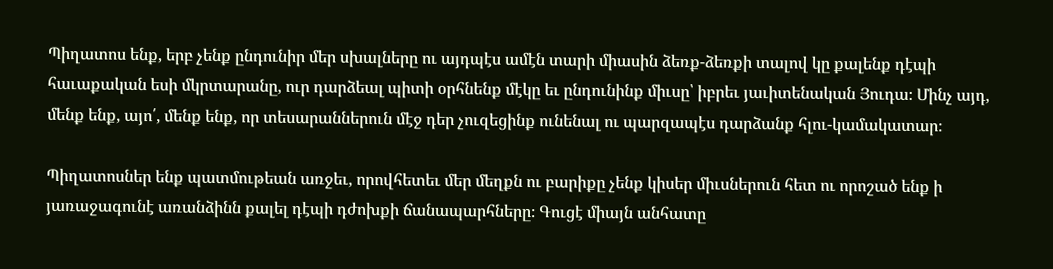Պիղատոս ենք, երբ չենք ընդունիր մեր սխալները ու այդպէս ամէն տարի միասին ձեռք-ձեռքի տալով կը քալենք դէպի հաւաքական եսի մկրտարանը, ուր դարձեալ պիտի օրհնենք մէկը եւ ընդունինք միւսը՝ իբրեւ յաւիտենական Յուդա։ Մինչ այդ, մենք ենք, այո՛, մենք ենք, որ տեսարաններուն մէջ դեր չուզեցինք ունենալ ու պարզապէս դարձանք հլու-կամակատար։

Պիղատոսներ ենք պատմութեան առջեւ, որովհետեւ մեր մեղքն ու բարիքը չենք կիսեր միւսներուն հետ ու որոշած ենք ի յառաջագունէ առանձինն քալել դէպի դժոխքի ճանապարհները։ Գուցէ միայն անհատը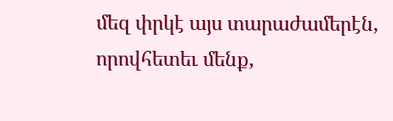մեզ փրկէ այս տարաժամերէն, որովհետեւ մենք,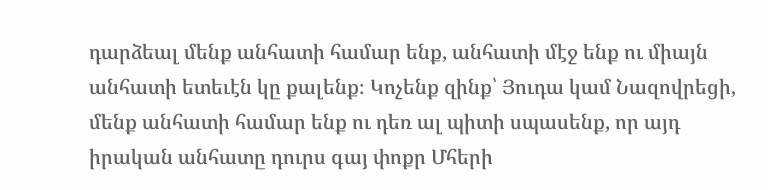դարձեալ մենք անհատի համար ենք, անհատի մէջ ենք ու միայն անհատի ետեւէն կը քալենք։ Կոչենք զինք՝ Յուդա կամ Նազովրեցի, մենք անհատի համար ենք ու դեռ ալ պիտի սպասենք, որ այդ իրական անհատը դուրս գայ փոքր Մհերի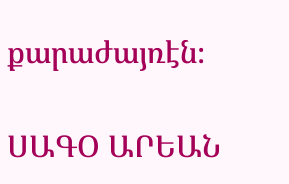քարաժայռէն։

ՍԱԳՕ ԱՐԵԱՆ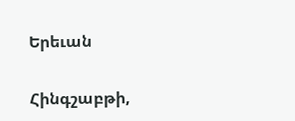Երեւան

Հինգշաբթի,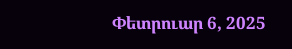Փետրուար 6, 2025